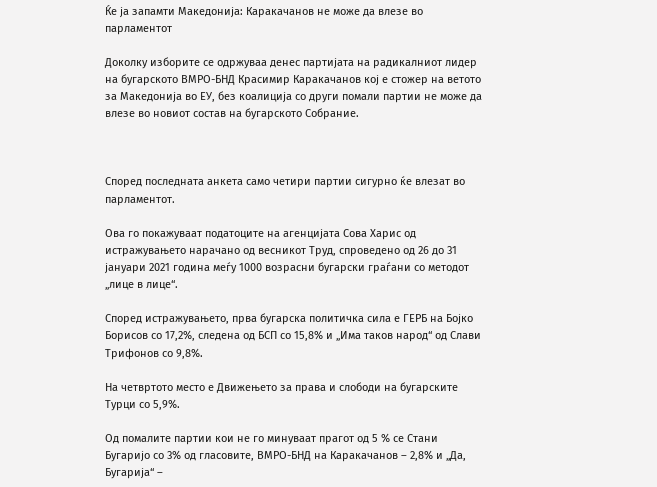Ќе ја запамти Македонија: Каракачанов не може да влезе во парламентот

Доколку изборите се одржуваа денес партијата на радикалниот лидер на бугарското ВМРО-БНД Красимир Каракачанов кој е стожер на ветото за Македонија во ЕУ, без коалиција со други помали партии не може да влезе во новиот состав на бугарското Собрание.



Според последната анкета само четири партии сигурно ќе влезат во парламентот.

Ова го покажуваат податоците на агенцијата Сова Харис од истражувањето нарачано од весникот Труд, спроведено од 26 до 31 јануари 2021 година меѓу 1000 возрасни бугарски граѓани со методот „лице в лице“.

Според истражувањето, прва бугарска политичка сила е ГЕРБ на Бојко Борисов со 17,2%, следена од БСП со 15,8% и „Има таков народ“ од Слави Трифонов со 9,8%.

На четвртото место е Движењето за права и слободи на бугарските Турци со 5,9%.

Од помалите партии кои не го минуваат прагот од 5 % се Стани Бугаријо со 3% од гласовите, ВМРО-БНД на Каракачанов – 2,8% и „Да, Бугарија“ –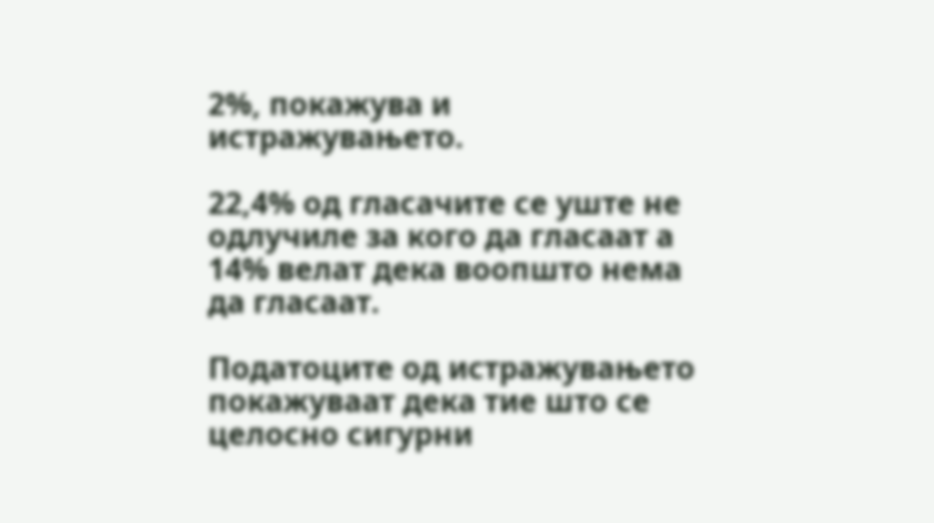2%, покажува и истражувањето.

22,4% од гласачите се уште не одлучиле за кого да гласаат а 14% велат дека воопшто нема да гласаат.

Податоците од истражувањето покажуваат дека тие што се целосно сигурни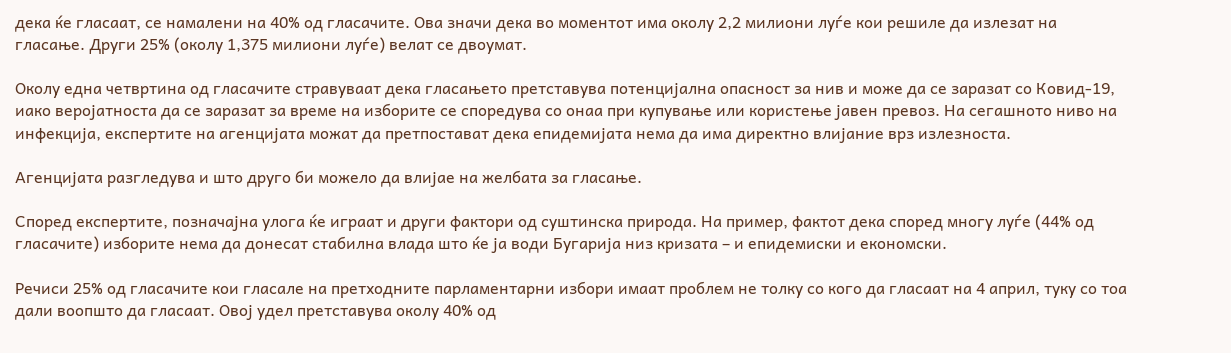дека ќе гласаат, се намалени на 40% од гласачите. Ова значи дека во моментот има околу 2,2 милиони луѓе кои решиле да излезат на гласање. Други 25% (околу 1,375 милиони луѓе) велат се двоумат.

Околу една четвртина од гласачите стравуваат дека гласањето претставува потенцијална опасност за нив и може да се заразат со Ковид-19, иако веројатноста да се заразат за време на изборите се споредува со онаа при купување или користење јавен превоз. На сегашното ниво на инфекција, експертите на агенцијата можат да претпостават дека епидемијата нема да има директно влијание врз излезноста.

Агенцијата разгледува и што друго би можело да влијае на желбата за гласање.

Според експертите, позначајна улога ќе играат и други фактори од суштинска природа. На пример, фактот дека според многу луѓе (44% од гласачите) изборите нема да донесат стабилна влада што ќе ја води Бугарија низ кризата – и епидемиски и економски.

Речиси 25% од гласачите кои гласале на претходните парламентарни избори имаат проблем не толку со кого да гласаат на 4 април, туку со тоа дали воопшто да гласаат. Овој удел претставува околу 40% од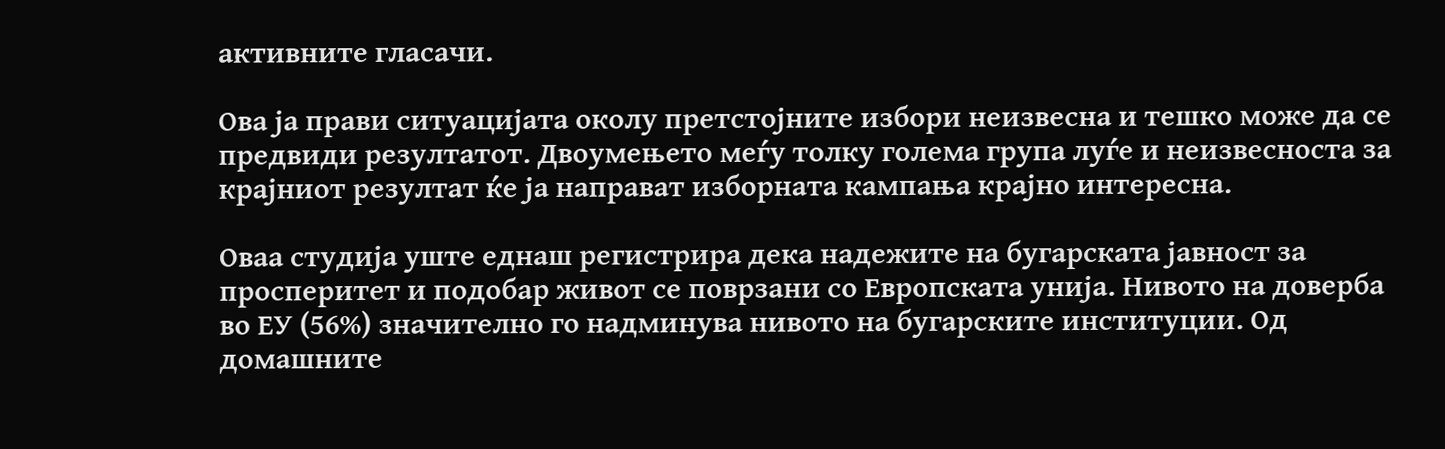активните гласачи.

Ова ја прави ситуацијата околу претстојните избори неизвесна и тешко може да се предвиди резултатот. Двоумењето меѓу толку голема група луѓе и неизвесноста за крајниот резултат ќе ја направат изборната кампања крајно интересна.

Оваа студија уште еднаш регистрира дека надежите на бугарската јавност за просперитет и подобар живот се поврзани со Европската унија. Нивото на доверба во ЕУ (56%) значително го надминува нивото на бугарските институции. Од домашните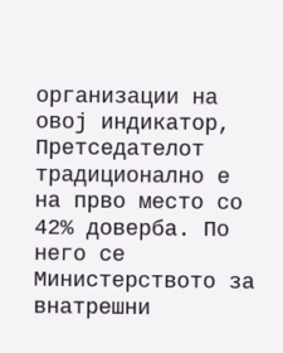организации на овој индикатор, Претседателот традиционално е на прво место со 42% доверба. По него се Министерството за внатрешни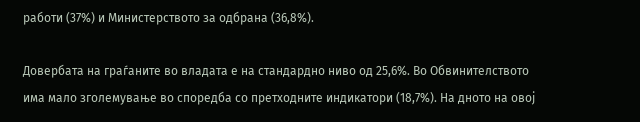работи (37%) и Министерството за одбрана (36,8%).

Довербата на граѓаните во владата е на стандардно ниво од 25,6%. Во Обвинителството има мало зголемување во споредба со претходните индикатори (18,7%). На дното на овој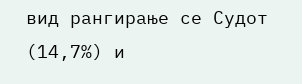вид рангирање се Судот (14,7%) и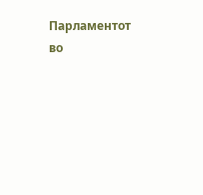Парламентот во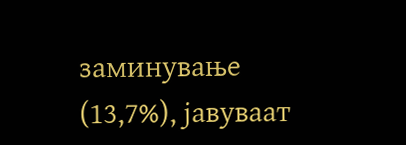заминување (13,7%), јавуваат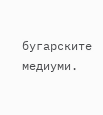бугарските медиуми.